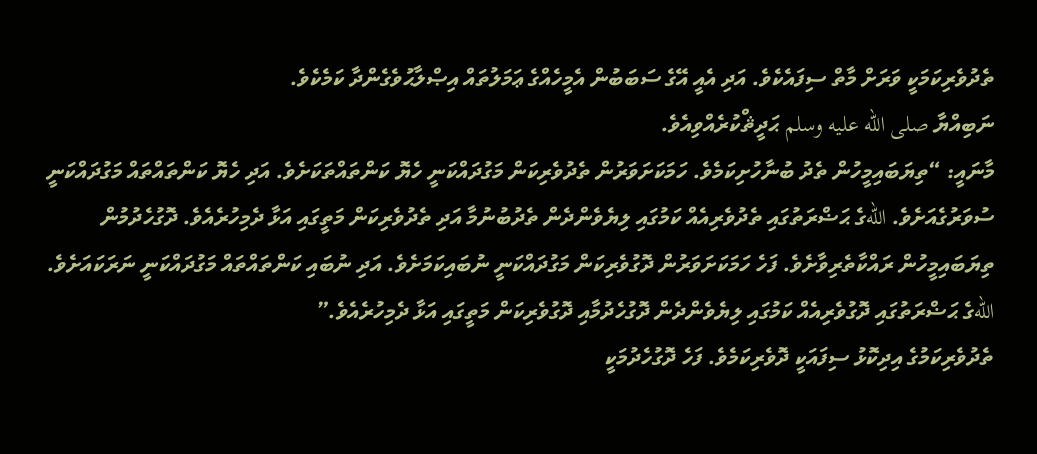ތެދުވެރިކަމަކީ ވަރަށް މާތް ސިފައެކެވެ. އަދި އެއީ އޭގެ ސަބަބުން އެމީހެއްގެ ޢަމަލުތައް އިޞްލާޙުވެގެންދާ ކަމެކެވެ.
ނަބިއްޔާ صلى الله عليه وسلم ޙަދީޘްކުރެއްވިއެވެ.
މާނައީ: “ތިޔަބައިމީހުން ތެދު ބުނާހުށިކަމެވެ. ހަމަކަށަވަރުން ތެދުވެރިކަން މަގުދައްކަނީ ހެޔޮ ކަންތައްތަކަށެވެ. އަދި ހެޔޮ ކަންތައްތައް މަގުދައްކަނީ ސުވަރުގެއަށެވެ. اللهގެ ޙަޟްރަތުގައި ތެދުވެރިއެއް ކަމުގައި ލިޔެވެންދެން ތެދުބުނުމާ އަދި ތެދުވެރިކަން މަތީގައި އަޅާ ދެމިހުރެއެވެ. ދޮގުހެދުމުން ތިޔަބައިމީހުން ރައްކާތެރިވާށެވެ. ފަހެ ހަމަކަށަވަރުން ދޮގުވެރިކަން މަގުދައްކަނީ ނުބައިކަމަށެވެ. އަދި ނުބައި ކަންތައްތައް މަގުދައްކަނީ ނަރަކައަށެވެ. اللهގެ ޙަޟްރަތުގައި ދޮގުވެރިއެއް ކަމުގައި ލިޔެވެންދެން ދޮގުހެދުމާއި ދޮގުވެރިކަން މަތީގައި އަޅާ ދެމިހުރެއެވެ.”
ތެދުވެރިކަމުގެ އިދިކޮޅު ސިފައަކީ ދޮވެރިކަމެވެ. ފަހެ ދޮގުހެދުމަކީ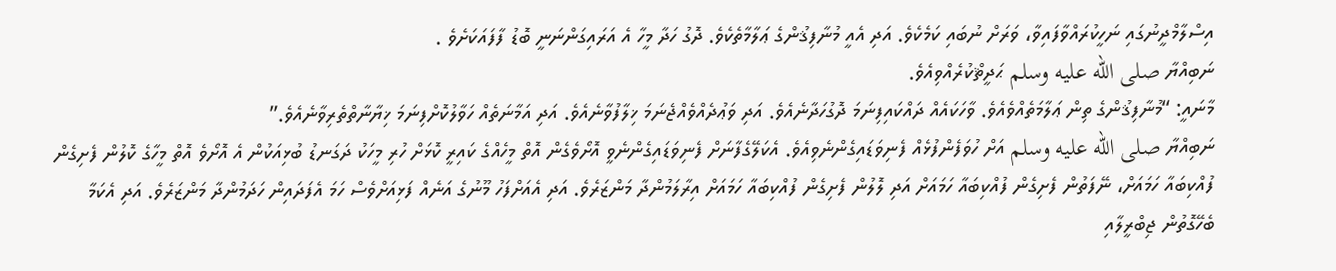އިސްލާމްދީނުގައި ނަހީކުރައްވާފައިވާ، ވަރަށް ނުބައި ކަމެކެވެ. އަދި އެއީ މުނާފިޤުންގެ ޢަލާމާތެކެވެ. ދޮގު ހަދާ މީހާ އެ އަރައިގަންނަނީ ބޮޑު ފާފައަކަށެވެ .
ނަބިއްޔާ صلى الله عليه وسلم ޙަދީޘްކުރެއްވިއެވެ.
މާނައީ: “މުނާފިޤުންގެ ތިން ޢަލާމަތެއްވެއެވެ. ވާހަކައެއް ދައްކައިފިނަމަ ދޮގުހަދާނެއެވެ. އަދި ވަޢުދެއްވެއްޖެނަމަ ޚިލާފުވާނެއެވެ. އަދި އަމާނަތެއް ހަވާލުކޮށްފިނަމަ ޚިޔާނާތްތެރިވާނެއެވެ.”
ނަބިއްޔާ صلى الله عليه وسلم އަށް ހުވަފެންފުޅެއް ފެނިވަޑައިގެންނެވިއެވެ. އެކަލޭގެފާނަށް ފެނިވަޑައިގެންނެވީ އޮށޯވެގެން އޮތް މީހެއްގެ ކައިރީ ކޮޅަށް ހުރި މީހަކު ދަގަނޑު ބުޅިއަކުން އެ އޮށޯވެ އޮތް މީހާގެ ކޮލުން ފެށިގެން ފުއްކިބައާ ހަމައަށް، ނޭފަތުން ފެށިގެން ފުއްކިބައާ ހަމައަށް އަދި ލޮލުން ފެށިގެން ފުއްކިބައާ ހަމައަށް އިރާލަމުންދާ މަންޒަރެވެ. އަދި އެއަށްފަހު މޫނުގެ އަނެއް ފަޅިއަށްވެސް ހަމަ އެފަދައިން ހަދަމުންދާ މަންޒަރެވެ. އަދި އެކަމާ ބެހޭގޮތުން ޖިބްރީލާއި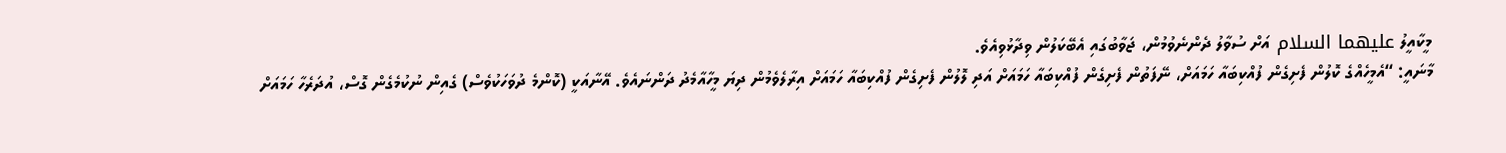މީކާއީލު عليهما السلام އަށް ސުވާލު ދެންނެވުމުން، ޖަވާބުގައި އެބޭކަލުން ވިދާޅުވިއެވެ.
މާނައީ: “އެމީހެއްގެ ކޮލުން ފެށިގެން ފުއްކިބައާ ހަމައަށް، ނޭފަތުން ފެށިގެން ފުއްކިބައާ ހަމައަށް އަދި ލޮލުން ފެށިގެން ފުއްކިބައާ ހަމައަށް އިރާލެވެމުން ދިޔަ މީހާއާމެދު ދަންނައެވެ. އޭނާއަކީ (ކޮންމެ ދުވަހަކުވެސް) ގެއިން ނުކުމެގެން ގޮސް، އުދަރެހާ ހަމައަށް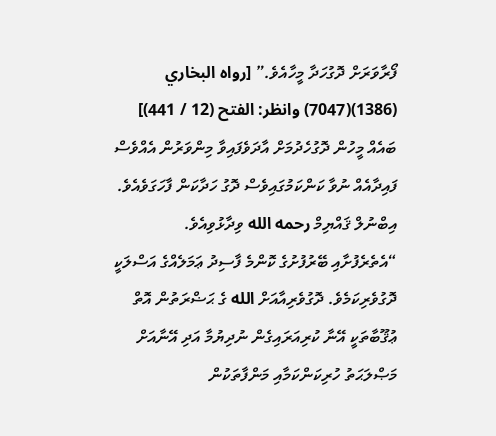ފޯރާވަރަށް ދޮގުހަދާ މީހާއެވެ.” [رواه البخاري (1386)(7047) وانظر: الفتح (12 / 441)]
ބައެއް މީހުން ދޮގުހެދުމަށް އާދަވެފައިވާ މިންވަރުން އެއްވެސް ފައިދާއެއް ނުވާ ކަންކަމުގައިވެސް ދޮގު ހަދާކަން ފާހަގަވެއެވެ.
އިބްނުލް ޤައްޔިމް رحمه الله ވިދާޅުވިއެވެ.
“އެތެރެފުށާއި ބޭރުފުށުގެ ކޮންމެ ފާސިދު ޢަމަލެއްގެ އަސްލަކީ ދޮގުވެރިކަމެވެ. ދޮގުވެރިއާއަށް الله ގެ ޙަޟްރަތުން އޮތް ޢުޤޫބާތަކީ އޭނާ ކުރިއަރައިގެން ނުދިޔުމާ އަދި އޭނާއަށް މަޞްލަޙަތު ހުރިކަންކަމާއި މަންފާތަކުން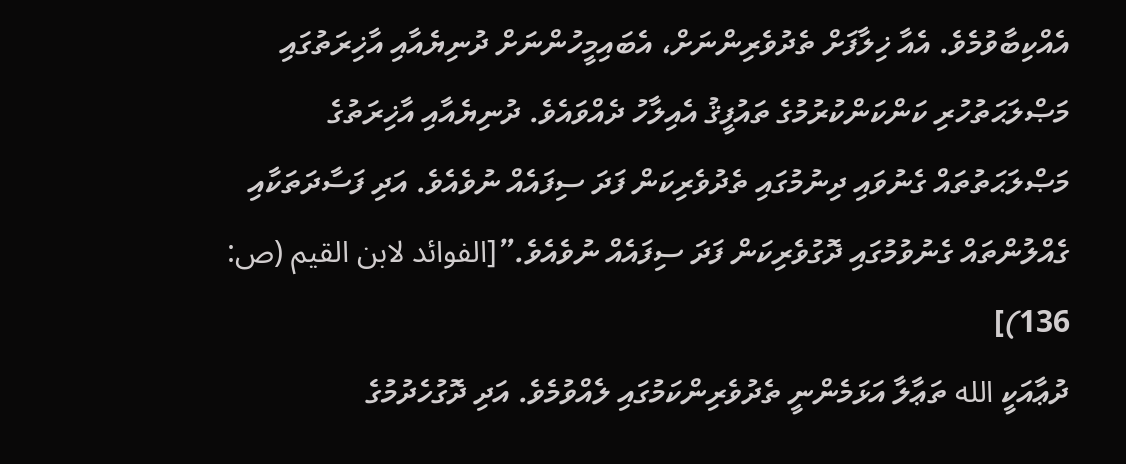އެއްކިބާވުމެވެ. އެއާ ޚިލާފަށް ތެދުވެރިންނަށް، އެބައިމީހުންނަށް ދުނިޔެއާއި އާޚިރަތުގައި މަޞްލަޙަތުހުރި ކަންކަންކުރުމުގެ ތައުފީޤު އެއިލާހު ދެއްވައެވެ. ދުނިޔެއާއި އާޚިރަތުގެ މަޞްލަޙަތުތައް ގެނުވައި ދިނުމުގައި ތެދުވެރިކަން ފަދަ ސިފައެއް ނުވެއެވެ. އަދި ފަސާދަތަކާއި ގެއްލުންތައް ގެނުވުމުގައި ދޮގުވެރިކަން ފަދަ ސިފައެއް ނުވެއެވެ.”[الفوائد لابن القيم (ص: 136)]
ދުޢާއަކީ الله ތަޢާލާ އަޅަމެންނީ ތެދުވެރިންކަމުގައި ލެއްވުމެވެ. އަދި ދޮގުހެދުމުގެ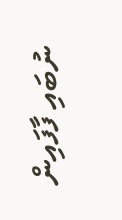ނުބައި ފާފައިން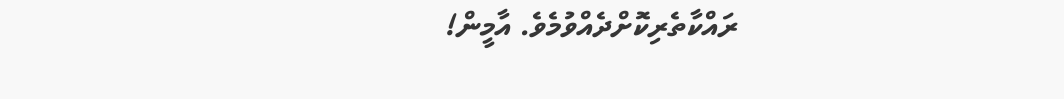ރައްކާތެރިކޮށްދެއްވުމެވެ. އާމީން!